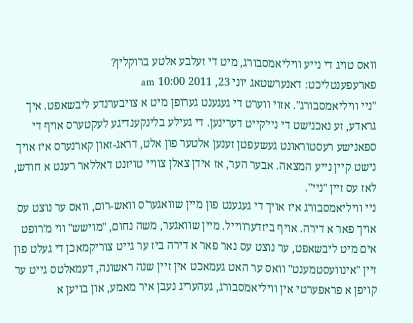וואס טויג די נייע וויליאמסבורג, מיט די זעלבע אלטע ברוקלין?
פארעפענטליכט: דאנערשטאג יוני 23, 2011 10:00 am
"ניי וויליאמסבורג". אזוי ווערט די געגענט גערופן מיט א צויבערנדע ליבשאפט. איך גראדע, זע נאכנישט די ניי'קייט דערינען. די געילע בלינקענדיגע לעקטערס אויף די ספאנישע רעסטוראונט געשעפטן זענען אלטער פון אלט, דראג-זאון קארנערס איז אויך נישט קיין נייע המצאה. אבער הער, אז אידן צאלן צוויי טויזנט דאללאר רענט א חודש, לאז עס זיין "ניי".
ניי וויליאמסבורג איז אויך די געגענט פון מיין שוואגער'ס וואש-רום, וואס ער נוצט עס אויך פאר א דירה. אויף ביזדערווייל. מיין שוואגער, משה נחום, "מוישש" ווי מ'רופט אים מיט ליבשאפט, ער נוצט עס נאר פאר א דירה ביז ער גייט צוריקמאכן די געלט פון זיין "אינוועסטמענט" וואס ער האט געמאכט אין זיין שנה ראשונה, דעמאלטס גייט ער קויפן א פראפערטי אין וויליאמסבורג, געהעריג נעבן איר מאמע, און בויען א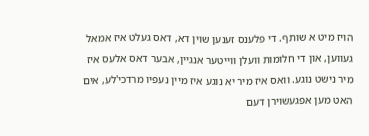הויז מיט א שותף. די פלענס זענען שוין דא, דאס געלט איז אמאל געווען, און די חלומות וועלן ווייטער אנגיין, אבער דאס אלעס איז מיר נישט נוגע. וואס איז מיר יא נוגע איז מיין נעפיו מרדכי'לע, אים האט מען אפגעשוירן דעם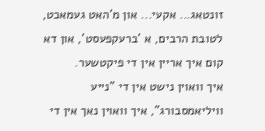זונטאג... אקעי... און מ'האט געמאכט, לטובת הרבים, א 'ברעקפעסט', און דא קום איך אריין אין די פיקטשער.
איך וואוין נישט אין די "נייע וויליאמסבורג", איך וואוין נאך אין די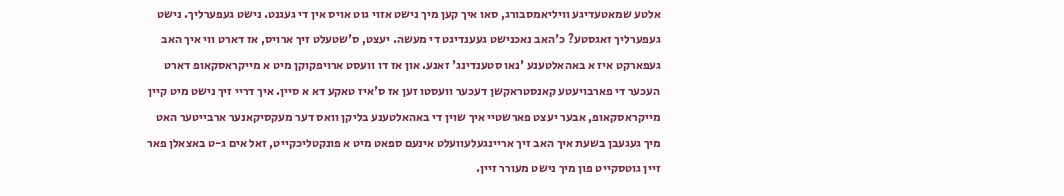אלטע שמאטעדיגע וויליאמסבורג, סאו איך קען מיך נישט אזוי גוט אויס אין די געגנט. נישט געפערליך. נישט געפערליך זאגסטע? כ'האב נאכנישט געענדיגט די מעשה. יעצט, ס'שטעלט זיך ארויס, אז דארט ווי איך האב געפארקט איז א באהאלטענע 'נאו סטענדינג' זאנע. און אז דו וועסט ארויפקוקן מיט א מייקראסקאופ דארט העכער די פארבויעטע קאנסטראקשן דעכער וועסטו זען אז ס'איז טאקע דא א סיין. איך דריי זיך נישט מיט קיין מייקראסקאופ, אבער יעצט פארשטיי איך שוין די באהאלטענע בליקן וואס דער מעקסיקאנער ארבייטער האט מיך געגעבן בשעת איך האב זיך אריינגעלעוועלט אינעם ספאט מיט א פונקטליכקייט, זאל אים ג-ט באצאלן פאר זיין גוטסקייט פון מיך נישט מעורר זיין.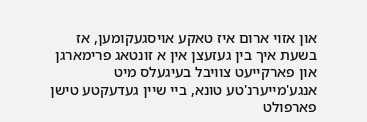און אזוי ארום איז טאקע אויסגעקומען, אז בשעת איך בין געזעצן אין א זונטאג פרימארגן און פארקייעט צוויבל בעיגעלס מיט אנגע'מייערנ'טע טונא, ביי שיין געדעקטע טישן פארפולט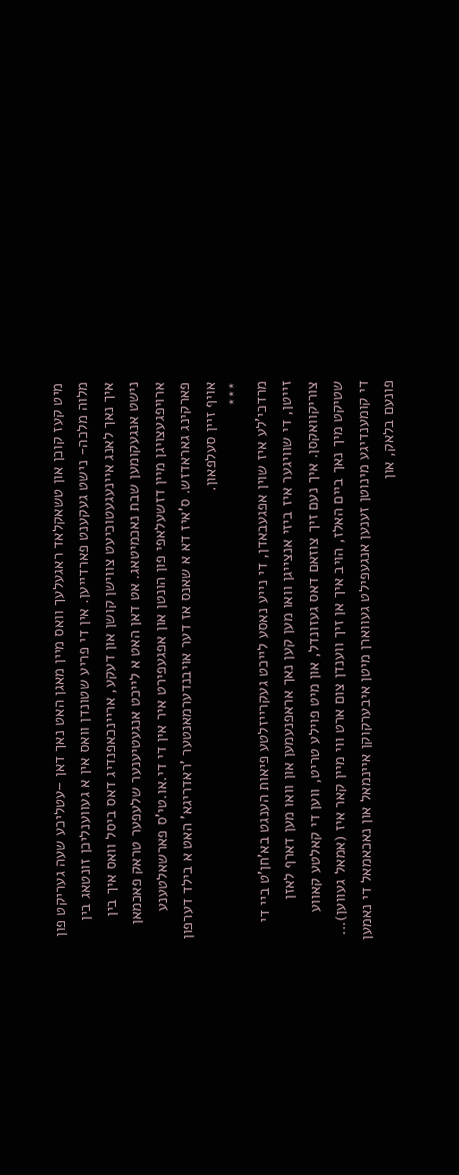מיט קעז קוכן און טשאקלאד ראגעלעך וואס מיין מאגן האט נאך דאן –עטליכע שעה געריקט פון מלוה מלכה- נישט געקענט פארדייען. אין די פריע שטונדן וואס אין א געווענליכן זונטאג בין איך נאך לאנג איינעגעטוכיעט צווישן קושן און דעקע, אריינכאפנדיג דאס ביסל וואס איך בין נישט אנגעקומען שבת נאכמיטאג. אט דאן האט א לייכט אנגעטיענער שלעפער טראק פאכמאן ארויפגעצויגן מיין דזשעלאפי פון הונטן און אפגעפירט איר אין די די.או.טי'ס פארשאלטענע פארקינג גאראדזש. ס'איז דא א שאנס אז דער אויבנדערמאנטער 'ראדריגא' האט א בילד דערפון אויף זיין סעלפאון.
***
מרדכי'לע איז שוין אפגעבאדן, די נייע נאסע לייכט געקרייזלטע פיאות הענגט בא'חן'ט ביי די זייטן, די שוויגער איז ביזי אנצייגן וואו מען קען נאך אראפנעמען און וואו מען דארף לאזן צוריקוואקסן. איך נעם זיך צוזאם דאס געזונדל, און מיט פוילע טריט, ווען די קאלטע קאווע שטיקט מיך נאך ביים האלז, הויב איך אן זיך ווענדן צום ארט ווי מיין קאר איז (אמאל געווען)...
די קומענדיגע מינוטן זענען אנגעפילט געווארן מיטן איבערקוקן איינמאל און נאכאמאל די נאמען פונעם בלאק, און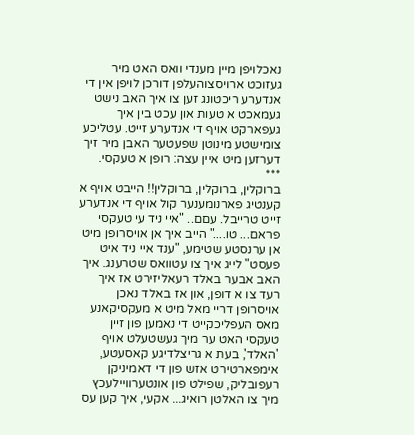נאכלויפן מיין מענדי וואס האט מיר געזוכט ארויסצוהעלפן דורכן לויפן אין די אנדערע ריכטונג זען צו איך האב נישט געמאכט א טעות און עכט בין איך געפארקט אויף די אנדערע זייט. עטליכע צומישטע מינוטן שפעטער האבן מיר זיך דערזען מיט איין עצה: רופן א טעקסי.
***
ברוקלין, ברוקלין, ברוקלין!! הייבט אויף א קענטיג פארנומענער קול אויף די אנדערע זייט טרייבל. עםם.. "איי ניד עי טעקסי פראם... טו...." הייב איך אן אויסרופן מיט אן ערנסטע שטימע, "ענד איי ניד איט פעסט" לייג איך צו עטוואס שטרענג. איך האב אבער באלד רעאליזירט אז איך רעד צו א דופן, און אז באלד נאכן אויסרופן דריי מאל מיט א מעקסיקאנע מאס העפליכקייט די נאמען פון זיין טעקסי האט ער מיך געשטעלט אויף 'האלד', בעת א גריצלדיגע קאסעטע, אימפארטירט אזש פון די דאמיניקן רעפובליק, שפילט פון אונטערוויילעכץ מיך צו האלטן רואיג... אקעי, איך קען עס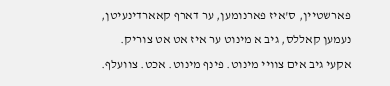פארשטיין, ס'איז פארנומען, ער דארף קאארדינעיטן, נעמען קאללס, גיב א מינוט ער איז אט אט צוריק.
אקעי גיב אים צוויי מינוט. פינף מינוט. אכט. צוועלף.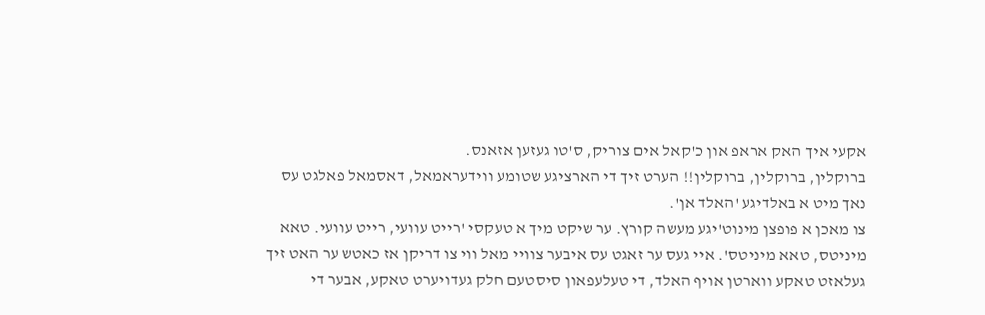אקעי איך האק אראפ און כ'קאל אים צוריק, ס'טו געזען אזאנס.
ברוקלין, ברוקלין, ברוקלין!! הערט זיך די הארציגע שטומע ווידעראמאל, דאסמאל פאלגט עס נאך מיט א באלדיגע 'האלד אן'.
צו מאכן א פופצן מינוט'יגע מעשה קורץ. ער שיקט מיך א טעקסי 'רייט עוועי, רייט עוועי. טאא מיניטס, טאא מיניטס'. איי געס ער זאגט עס איבער צוויי מאל ווי צו דריקן אז כאטש ער האט זיך געלאזט טאקע ווארטן אויף האלד, די טעלעפאון סיסטעם חלק געדויערט טאקע, אבער די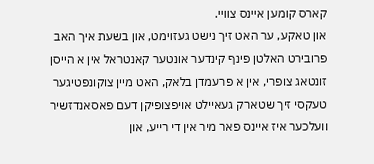קארס קומען איינס צוויי.
און טאקע, ער האט זיך נישט געזוימט, און בשעת איך האב פרובירט האלטן פינף קינדער אונטער קאנטראל אין א הייסן זונטאג צופרי, אין א פרעמדן בלאק, האט מיין צוקונפטיגער טעקסי זיך שטארק געאיילט אויפצופיקן דעם פאסאנדזשיר וועלכער איז איינס פאר מיר אין די רייע, און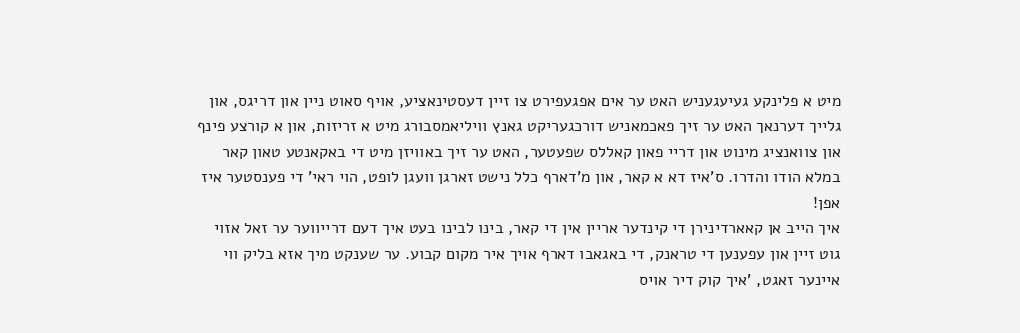מיט א פלינקע געיעגעניש האט ער אים אפגעפירט צו זיין דעסטינאציע, אויף סאוט ניין און דריגס, און גלייך דערנאך האט ער זיך פאכמאניש דורכגעריקט גאנץ וויליאמסבורג מיט א זריזות, און א קורצע פינף און צוואנציג מינוט און דריי פאון קאללס שפעטער, האט ער זיך באוויזן מיט די באקאנטע טאון קאר במלא הודו והדרו. ס'איז דא א קאר, און מ'דארף כלל נישט זארגן וועגן לופט, הוי ראי' די פענסטער איז אפן!
איך הייב אן קאארדינירן די קינדער אריין אין די קאר, בינו לבינו בעט איך דעם דרייווער ער זאל אזוי גוט זיין און עפענען די טראנק, די באגאבו דארף אויך איר מקום קבוע. ער שענקט מיך אזא בליק ווי איינער זאגט, 'איך קוק דיר אויס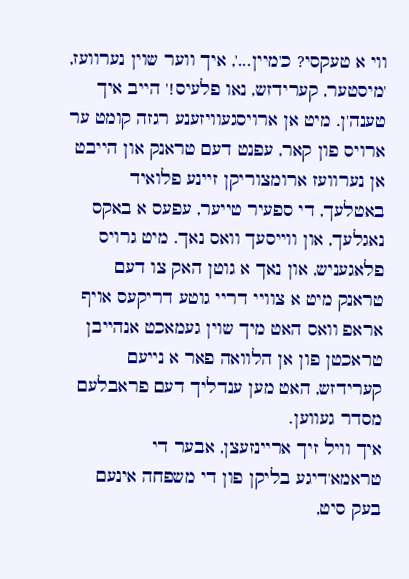ווי א טעקסי? כ'מיין...', איך ווער שוין נערוועז, 'מיסטער, קערידזש, נאו פלעיס!' הייב איך טענה'ן. מיט אן ארויסגעוויזענע רגזה קומט ער ארויס פון קאר, עפנט דעם טראנק און הייבט אן נערוועז ארומצוריקן זיינע פלואיד באטלעך, די ספעיר טייער, עפעס א באקס נאגלעך, און ווייסעך וואס נאך. מיט גרויס פלאגעניש, און נאך א גוטן האק צו דעם טראנק מיט א צוויי דריי גוטע דריקעס אויף אראפ וואס האט מיך שוין געמאכט אנהייבן טראכטן פון אן הלוואה פאר א נייעם קערידזש, האט מען ענדליך דעם פראבלעם מסדר געווען.
איך וויל זיך אריינזעצן, אבער די טראמא'דיגע בליקן פון די משפחה אינעם בעק סיט,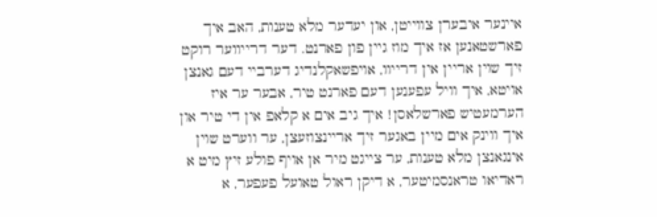איינער איבערן צווייטן, און יעדער מלא טענות, האב איך פארשטאנען אז איך מוז גיין פון פארנט. דער דרייווער רוקט זיך שוין אריין אין דרייוו, אויפשאקלנדיג דערביי דעם גאנצן אויטא, איך וויל עפענען דעם פארנט טיר, אבער ער איז הערמעטיש פארשלאסן! איך גיב אים א קלאפ אין די טיר און איך ווינק אים מיין באגער זיך אריינצוזעצן, ער ווערט שוין אינגאנצן מלא טענות, ער צייגט מיר אן אויף פולע זיץ מיט א ראדיאו טראנסמיטער, א דיקן ראול טאועל פעפער, א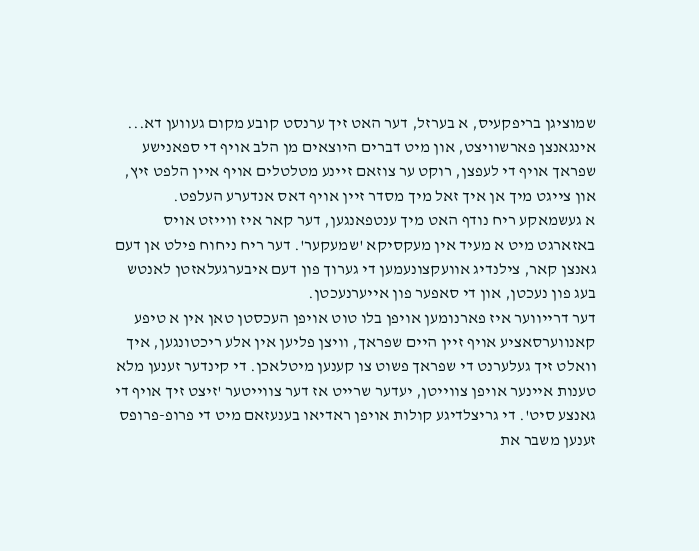שמוציגן בריפקעיס, א בערזל, דער האט זיך ערנסט קובע מקום געווען דא... אינגאנצן פארשוויצט, און מיט דברים היוצאים מן הלב אויף די ספאנישע שפראך אויף די לעפצן, רוקט ער צוזאם זיינע מטלטלים אויף איין הלפט זיץ, און צייגט מיך אן איך זאל מיך מסדר זיין אויף דאס אנדערע העלפט.
א געשמאקע ריח נודף האט מיך ענטפאנגען, דער קאר איז ווייזט אויס באזארגט מיט א מעיד אין מעקסיקא 'שמעקער'. דער ריח ניחוח פילט אן דעם גאנצן קאר, צילנדיג אוועקצונעמען די גערוך פון דעם איבערגעלאזטן לאנטש בעג פון נעכטן, און די סאפער פון אייערנעכטן.
דער דרייווער איז פארנומען אויפן בלו טוט אויפן העכסטן טאן אין א טיפע קאנווערסאציע אויף זיין היים שפראך, וויצן פליען אין אלע ריכטונגען, איך וואלט זיך געלערנט די שפראך פשוט צו קענען מיטלאכן. די קינדער זענען מלא טענות איינער אויפן צווייטן, יעדער שרייט אז דער צווייטער 'זיצט זיך אויף די גאנצע סיט'. די גריצלדיגע קולות אויפן ראדיאו בענעזאם מיט די פרופ-פרופס זענען משבר את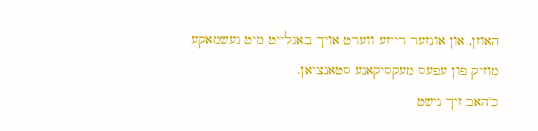האוזן, און אונזער רייזע ווערט אויך באגלייט מיט געשמאקע מוזיק פון עפעס מעקסיקאנע סטאנציאן.
כ'האב זיך נישט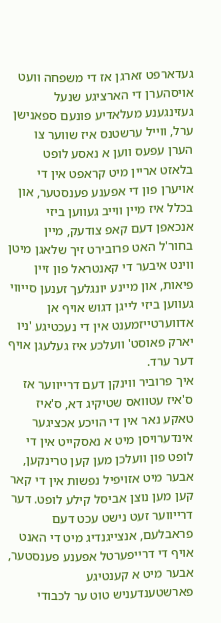געדארפט זארגן אז די משפחה וועט אויסהערן די הארציגע שנעל געזינגענע מעלאדיע פונעם ספאנישן ערל, ווייל ערשטנס איז שווער צו הערן עפעס ווען א נאסע לופט בלאזט אריין מיט קראפט אין די אויערן פון די אפענע פענסטער, און בכלל איז מיין ווייב געווען ביזי אנכאפן דעם קאפ צודעק, מיין בחור'ל האט פרובירט זיך שלאגן מיטן ווינט איבער די קאנטראל פון זיין פיאות, און מיינע יונגלעך זענען סייווי געווען ביזי לייגן דגוש אויף אן אדווערטייזמענט אין די נעכטיגע 'ניו יארק פאוסט' וועלכע איז געלעגן אויף דער ערד.
איך פרוביר ווינקן דעם דרייווער אז ס'איז עטוואס שטיקיג דא, ס'איז טאקע נאר אין די הויכע אכציגער אינדערויסן מיט א נאסקייט אין די לופט פון וועלכן מען קען טרינקען, אבער מיט אזויפיל נפשות אין די קאר קען מען נוצן אביסל קילע לופט. דער דרייווער זעט נישט עכט דעם פראבלעם, אנצייגנדיג מיט די האנט אויף די דרייפערטל אפענע פענסטער, אבער מיט א קענטיגע פארשטענדעניש טוט ער לכבודי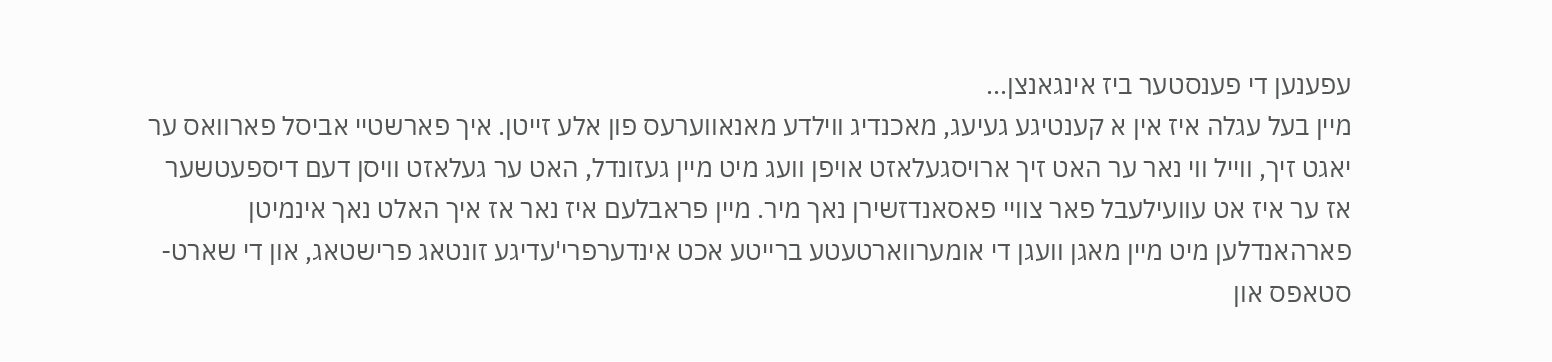עפענען די פענסטער ביז אינגאנצן...
מיין בעל עגלה איז אין א קענטיגע געיעג, מאכנדיג ווילדע מאנאווערעס פון אלע זייטן. איך פארשטיי אביסל פארוואס ער יאגט זיך, ווייל ווי נאר ער האט זיך ארויסגעלאזט אויפן וועג מיט מיין געזונדל, האט ער געלאזט וויסן דעם דיספעטשער אז ער איז אט עוועילעבל פאר צוויי פאסאנדזשירן נאך מיר. מיין פראבלעם איז נאר אז איך האלט נאך אינמיטן פארהאנדלען מיט מיין מאגן וועגן די אומערווארטעטע ברייטע אכט אינדערפרי'עדיגע זונטאג פרישטאג, און די שארט-סטאפס און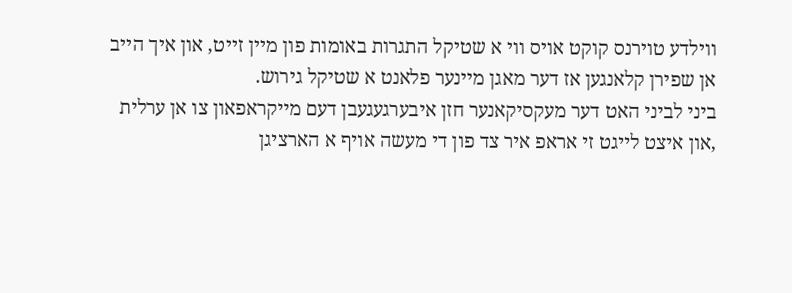ווילדע טוירנס קוקט אויס ווי א שטיקל התגרות באומות פון מיין זייט, און איך הייב אן שפירן קלאנגען אז דער מאגן מיינער פלאנט א שטיקל גירוש.
ביני לביני האט דער מעקסיקאנער חזן איבערגעגעבן דעם מייקראפאון צו אן ערלית ,און איצט לייגט זי אראפ איר צד פון די מעשה אויף א הארציגן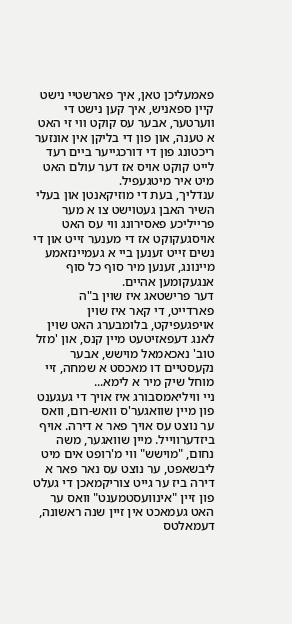פאמעליכן טאן, איך פארשטיי נישט קיין ספאניש, איך קען נישט די ווערטער, אבער עס קוקט ווי זי האט א טענה, און פון די בליקן אין אונזער ריכטונג פון די דורכגייער ביים רעד לייט קוקט אויס אז דער עולם האט מיט איר מיטגעפיל.
ענדליך, בעת די מוזיקאנטן און בעלי השיר האבן געטוישט צו א מער פרייליכע פאסירונג ווי עס האט אויסגעקוקט אז די מענער זייט און די נשים זייט זענען ביי א געמיינזאמע מיינונג, זענען מיר סוף כל סוף אנגעקומען אהיים.
דער פרישטאג איז שוין ב"ה פארדייט, די קאר איז שוין אויפגעפיקט, בלומבערג האט שוין לאנג דעפאזיטעט מיין קנס, און 'מזל טוב' נאכאמאל מוישש, אבער נקעסטיים דו מאכסט א שמחה, זיי מוחל שיק מיר א לימא...
ניי וויליאמסבורג איז אויך די געגענט פון מיין שוואגער'ס וואש-רום, וואס ער נוצט עס אויך פאר א דירה. אויף ביזדערווייל. מיין שוואגער, משה נחום, "מוישש" ווי מ'רופט אים מיט ליבשאפט, ער נוצט עס נאר פאר א דירה ביז ער גייט צוריקמאכן די געלט פון זיין "אינוועסטמענט" וואס ער האט געמאכט אין זיין שנה ראשונה, דעמאלטס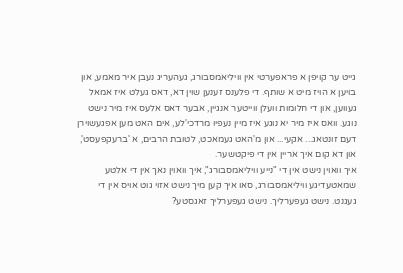גייט ער קויפן א פראפערטי אין וויליאמסבורג, געהעריג נעבן איר מאמע, און בויען א הויז מיט א שותף. די פלענס זענען שוין דא, דאס געלט איז אמאל געווען, און די חלומות וועלן ווייטער אנגיין, אבער דאס אלעס איז מיר נישט נוגע. וואס איז מיר יא נוגע איז מיין נעפיו מרדכי'לע, אים האט מען אפגעשוירן דעם זונטאג... אקעי... און מ'האט געמאכט, לטובת הרבים, א 'ברעקפעסט', און דא קום איך אריין אין די פיקטשער.
איך וואוין נישט אין די "נייע וויליאמסבורג", איך וואוין נאך אין די אלטע שמאטעדיגע וויליאמסבורג, סאו איך קען מיך נישט אזוי גוט אויס אין די געגנט. נישט געפערליך. נישט געפערליך זאגסטע?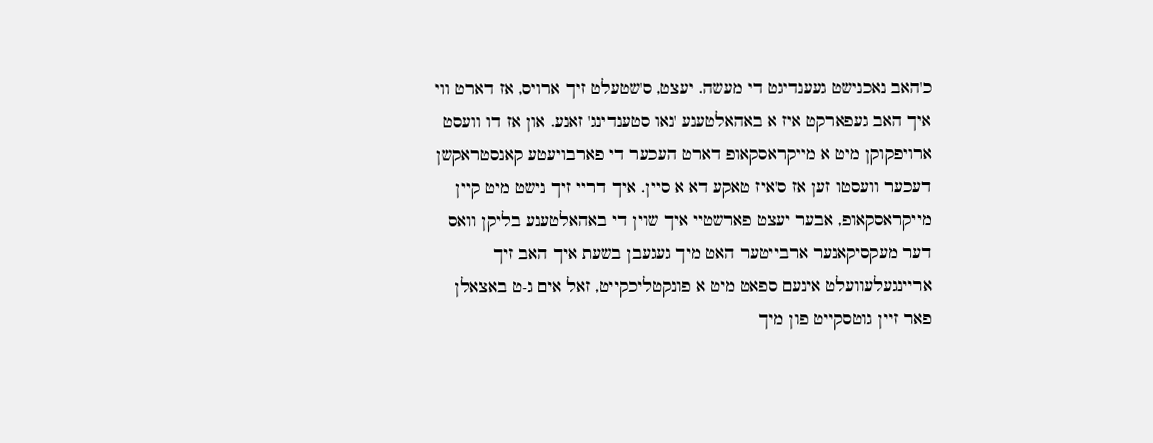כ'האב נאכנישט געענדיגט די מעשה. יעצט, ס'שטעלט זיך ארויס, אז דארט ווי איך האב געפארקט איז א באהאלטענע 'נאו סטענדינג' זאנע. און אז דו וועסט ארויפקוקן מיט א מייקראסקאופ דארט העכער די פארבויעטע קאנסטראקשן דעכער וועסטו זען אז ס'איז טאקע דא א סיין. איך דריי זיך נישט מיט קיין מייקראסקאופ, אבער יעצט פארשטיי איך שוין די באהאלטענע בליקן וואס דער מעקסיקאנער ארבייטער האט מיך געגעבן בשעת איך האב זיך אריינגעלעוועלט אינעם ספאט מיט א פונקטליכקייט, זאל אים ג-ט באצאלן פאר זיין גוטסקייט פון מיך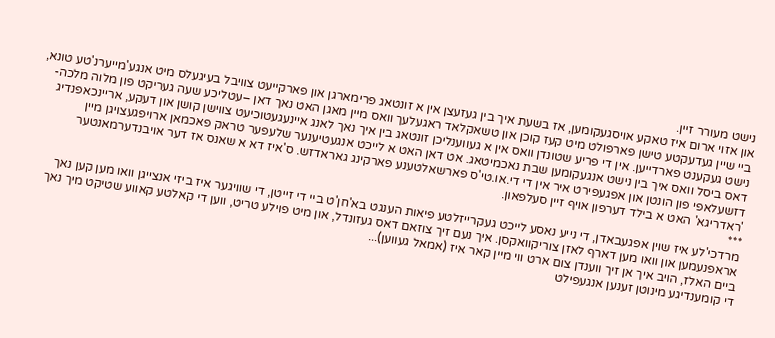נישט מעורר זיין.
און אזוי ארום איז טאקע אויסגעקומען, אז בשעת איך בין געזעצן אין א זונטאג פרימארגן און פארקייעט צוויבל בעיגעלס מיט אנגע'מייערנ'טע טונא, ביי שיין געדעקטע טישן פארפולט מיט קעז קוכן און טשאקלאד ראגעלעך וואס מיין מאגן האט נאך דאן –עטליכע שעה געריקט פון מלוה מלכה- נישט געקענט פארדייען. אין די פריע שטונדן וואס אין א געווענליכן זונטאג בין איך נאך לאנג איינעגעטוכיעט צווישן קושן און דעקע, אריינכאפנדיג דאס ביסל וואס איך בין נישט אנגעקומען שבת נאכמיטאג. אט דאן האט א לייכט אנגעטיענער שלעפער טראק פאכמאן ארויפגעצויגן מיין דזשעלאפי פון הונטן און אפגעפירט איר אין די די.או.טי'ס פארשאלטענע פארקינג גאראדזש. ס'איז דא א שאנס אז דער אויבנדערמאנטער 'ראדריגא' האט א בילד דערפון אויף זיין סעלפאון.
***
מרדכי'לע איז שוין אפגעבאדן, די נייע נאסע לייכט געקרייזלטע פיאות הענגט בא'חן'ט ביי די זייטן, די שוויגער איז ביזי אנצייגן וואו מען קען נאך אראפנעמען און וואו מען דארף לאזן צוריקוואקסן. איך נעם זיך צוזאם דאס געזונדל, און מיט פוילע טריט, ווען די קאלטע קאווע שטיקט מיך נאך ביים האלז, הויב איך אן זיך ווענדן צום ארט ווי מיין קאר איז (אמאל געווען)...
די קומענדיגע מינוטן זענען אנגעפילט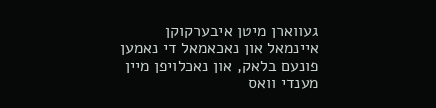געווארן מיטן איבערקוקן איינמאל און נאכאמאל די נאמען פונעם בלאק, און נאכלויפן מיין מענדי וואס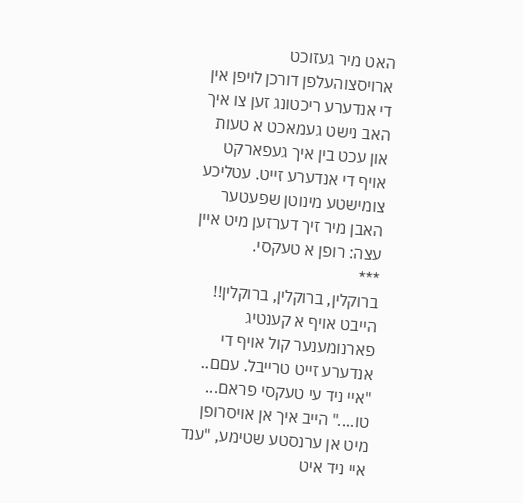האט מיר געזוכט ארויסצוהעלפן דורכן לויפן אין די אנדערע ריכטונג זען צו איך האב נישט געמאכט א טעות און עכט בין איך געפארקט אויף די אנדערע זייט. עטליכע צומישטע מינוטן שפעטער האבן מיר זיך דערזען מיט איין עצה: רופן א טעקסי.
***
ברוקלין, ברוקלין, ברוקלין!! הייבט אויף א קענטיג פארנומענער קול אויף די אנדערע זייט טרייבל. עםם.. "איי ניד עי טעקסי פראם... טו...." הייב איך אן אויסרופן מיט אן ערנסטע שטימע, "ענד איי ניד איט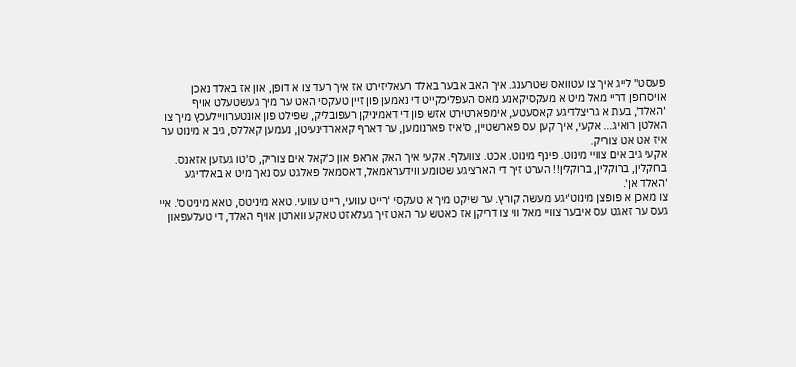פעסט" לייג איך צו עטוואס שטרענג. איך האב אבער באלד רעאליזירט אז איך רעד צו א דופן, און אז באלד נאכן אויסרופן דריי מאל מיט א מעקסיקאנע מאס העפליכקייט די נאמען פון זיין טעקסי האט ער מיך געשטעלט אויף 'האלד', בעת א גריצלדיגע קאסעטע, אימפארטירט אזש פון די דאמיניקן רעפובליק, שפילט פון אונטערוויילעכץ מיך צו האלטן רואיג... אקעי, איך קען עס פארשטיין, ס'איז פארנומען, ער דארף קאארדינעיטן, נעמען קאללס, גיב א מינוט ער איז אט אט צוריק.
אקעי גיב אים צוויי מינוט. פינף מינוט. אכט. צוועלף. אקעי איך האק אראפ און כ'קאל אים צוריק, ס'טו געזען אזאנס.
ברוקלין, ברוקלין, ברוקלין!! הערט זיך די הארציגע שטומע ווידעראמאל, דאסמאל פאלגט עס נאך מיט א באלדיגע 'האלד אן'.
צו מאכן א פופצן מינוט'יגע מעשה קורץ. ער שיקט מיך א טעקסי 'רייט עוועי, רייט עוועי. טאא מיניטס, טאא מיניטס'. איי געס ער זאגט עס איבער צוויי מאל ווי צו דריקן אז כאטש ער האט זיך געלאזט טאקע ווארטן אויף האלד, די טעלעפאון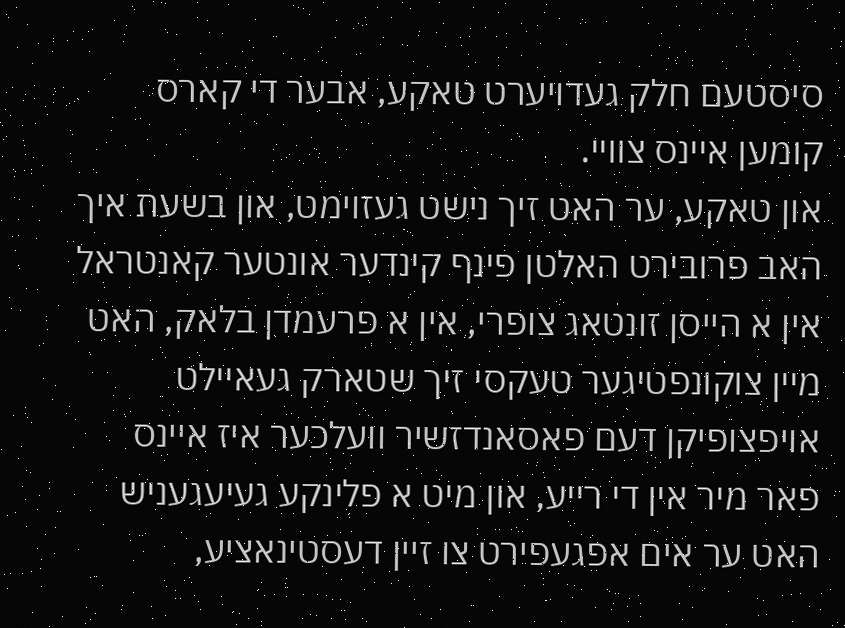סיסטעם חלק געדויערט טאקע, אבער די קארס קומען איינס צוויי.
און טאקע, ער האט זיך נישט געזוימט, און בשעת איך האב פרובירט האלטן פינף קינדער אונטער קאנטראל אין א הייסן זונטאג צופרי, אין א פרעמדן בלאק, האט מיין צוקונפטיגער טעקסי זיך שטארק געאיילט אויפצופיקן דעם פאסאנדזשיר וועלכער איז איינס פאר מיר אין די רייע, און מיט א פלינקע געיעגעניש האט ער אים אפגעפירט צו זיין דעסטינאציע,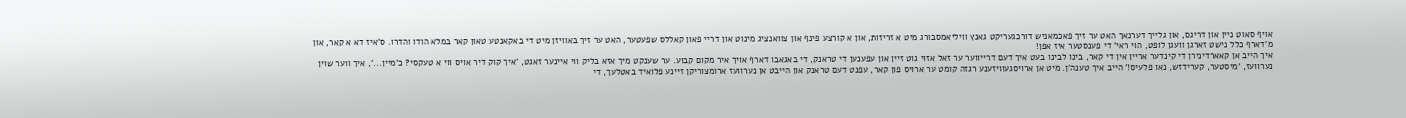אויף סאוט ניין און דריגס, און גלייך דערנאך האט ער זיך פאכמאניש דורכגעריקט גאנץ וויליאמסבורג מיט א זריזות, און א קורצע פינף און צוואנציג מינוט און דריי פאון קאללס שפעטער, האט ער זיך באוויזן מיט די באקאנטע טאון קאר במלא הודו והדרו. ס'איז דא א קאר, און מ'דארף כלל נישט זארגן וועגן לופט, הוי ראי' די פענסטער איז אפן!
איך הייב אן קאארדינירן די קינדער אריין אין די קאר, בינו לבינו בעט איך דעם דרייווער ער זאל אזוי גוט זיין און עפענען די טראנק, די באגאבו דארף אויך איר מקום קבוע. ער שענקט מיך אזא בליק ווי איינער זאגט, 'איך קוק דיר אויס ווי א טעקסי? כ'מיין...', איך ווער שוין נערוועז, 'מיסטער, קערידזש, נאו פלעיס!' הייב איך טענה'ן. מיט אן ארויסגעוויזענע רגזה קומט ער ארויס פון קאר, עפנט דעם טראנק און הייבט אן נערוועז ארומצוריקן זיינע פלואיד באטלעך, די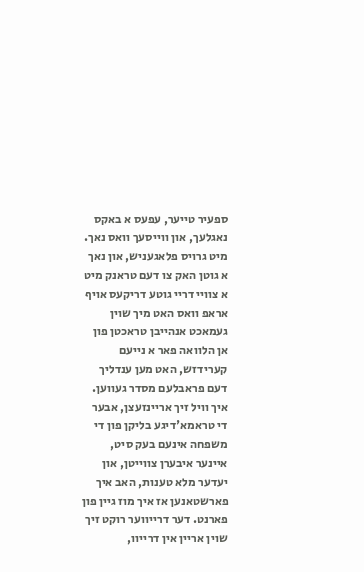ספעיר טייער, עפעס א באקס נאגלעך, און ווייסעך וואס נאך. מיט גרויס פלאגעניש, און נאך א גוטן האק צו דעם טראנק מיט א צוויי דריי גוטע דריקעס אויף אראפ וואס האט מיך שוין געמאכט אנהייבן טראכטן פון אן הלוואה פאר א נייעם קערידזש, האט מען ענדליך דעם פראבלעם מסדר געווען.
איך וויל זיך אריינזעצן, אבער די טראמא'דיגע בליקן פון די משפחה אינעם בעק סיט, איינער איבערן צווייטן, און יעדער מלא טענות, האב איך פארשטאנען אז איך מוז גיין פון פארנט. דער דרייווער רוקט זיך שוין אריין אין דרייוו,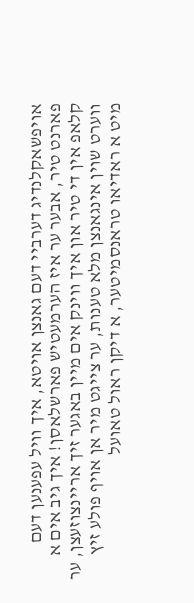אויפשאקלנדיג דערביי דעם גאנצן אויטא, איך וויל עפענען דעם פארנט טיר, אבער ער איז הערמעטיש פארשלאסן! איך גיב אים א קלאפ אין די טיר און איך ווינק אים מיין באגער זיך אריינצוזעצן, ער ווערט שוין אינגאנצן מלא טענות, ער צייגט מיר אן אויף פולע זיץ מיט א ראדיאו טראנסמיטער, א דיקן ראול טאועל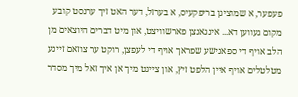פעפער, א שמוציגן בריפקעיס, א בערזל, דער האט זיך ערנסט קובע מקום געווען דא... אינגאנצן פארשוויצט, און מיט דברים היוצאים מן הלב אויף די ספאנישע שפראך אויף די לעפצן, רוקט ער צוזאם זיינע מטלטלים אויף איין הלפט זיץ, און צייגט מיך אן איך זאל מיך מסדר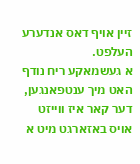זיין אויף דאס אנדערע העלפט.
א געשמאקע ריח נודף האט מיך ענטפאנגען, דער קאר איז ווייזט אויס באזארגט מיט א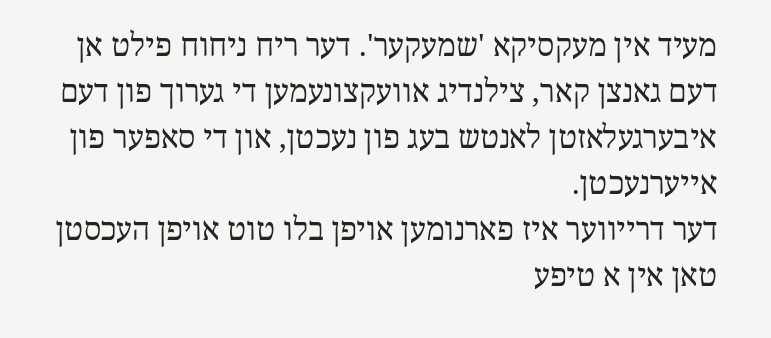מעיד אין מעקסיקא 'שמעקער'. דער ריח ניחוח פילט אן דעם גאנצן קאר, צילנדיג אוועקצונעמען די גערוך פון דעם איבערגעלאזטן לאנטש בעג פון נעכטן, און די סאפער פון אייערנעכטן.
דער דרייווער איז פארנומען אויפן בלו טוט אויפן העכסטן טאן אין א טיפע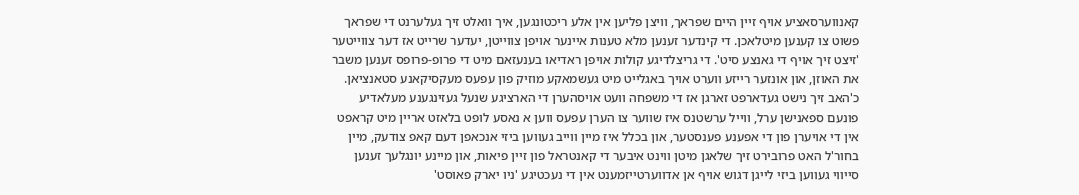קאנווערסאציע אויף זיין היים שפראך, וויצן פליען אין אלע ריכטונגען, איך וואלט זיך געלערנט די שפראך פשוט צו קענען מיטלאכן. די קינדער זענען מלא טענות איינער אויפן צווייטן, יעדער שרייט אז דער צווייטער 'זיצט זיך אויף די גאנצע סיט'. די גריצלדיגע קולות אויפן ראדיאו בענעזאם מיט די פרופ-פרופס זענען משבר את האוזן, און אונזער רייזע ווערט אויך באגלייט מיט געשמאקע מוזיק פון עפעס מעקסיקאנע סטאנציאן.
כ'האב זיך נישט געדארפט זארגן אז די משפחה וועט אויסהערן די הארציגע שנעל געזינגענע מעלאדיע פונעם ספאנישן ערל, ווייל ערשטנס איז שווער צו הערן עפעס ווען א נאסע לופט בלאזט אריין מיט קראפט אין די אויערן פון די אפענע פענסטער, און בכלל איז מיין ווייב געווען ביזי אנכאפן דעם קאפ צודעק, מיין בחור'ל האט פרובירט זיך שלאגן מיטן ווינט איבער די קאנטראל פון זיין פיאות, און מיינע יונגלעך זענען סייווי געווען ביזי לייגן דגוש אויף אן אדווערטייזמענט אין די נעכטיגע 'ניו יארק פאוסט'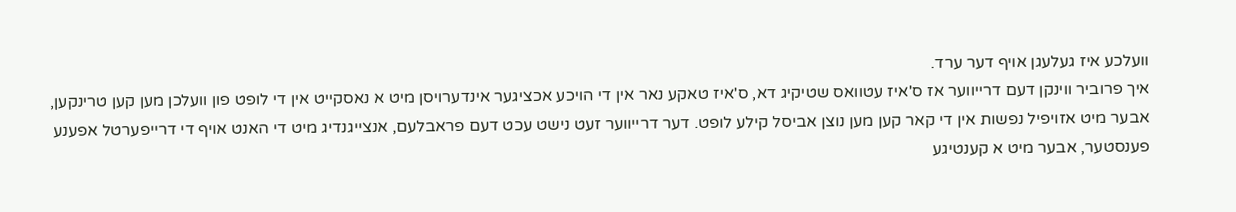וועלכע איז געלעגן אויף דער ערד.
איך פרוביר ווינקן דעם דרייווער אז ס'איז עטוואס שטיקיג דא, ס'איז טאקע נאר אין די הויכע אכציגער אינדערויסן מיט א נאסקייט אין די לופט פון וועלכן מען קען טרינקען, אבער מיט אזויפיל נפשות אין די קאר קען מען נוצן אביסל קילע לופט. דער דרייווער זעט נישט עכט דעם פראבלעם, אנצייגנדיג מיט די האנט אויף די דרייפערטל אפענע פענסטער, אבער מיט א קענטיגע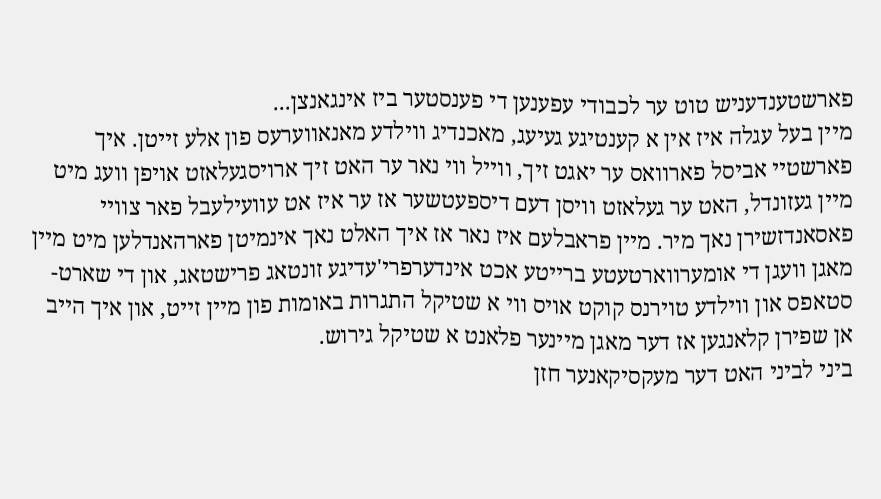פארשטענדעניש טוט ער לכבודי עפענען די פענסטער ביז אינגאנצן...
מיין בעל עגלה איז אין א קענטיגע געיעג, מאכנדיג ווילדע מאנאווערעס פון אלע זייטן. איך פארשטיי אביסל פארוואס ער יאגט זיך, ווייל ווי נאר ער האט זיך ארויסגעלאזט אויפן וועג מיט מיין געזונדל, האט ער געלאזט וויסן דעם דיספעטשער אז ער איז אט עוועילעבל פאר צוויי פאסאנדזשירן נאך מיר. מיין פראבלעם איז נאר אז איך האלט נאך אינמיטן פארהאנדלען מיט מיין מאגן וועגן די אומערווארטעטע ברייטע אכט אינדערפרי'עדיגע זונטאג פרישטאג, און די שארט-סטאפס און ווילדע טוירנס קוקט אויס ווי א שטיקל התגרות באומות פון מיין זייט, און איך הייב אן שפירן קלאנגען אז דער מאגן מיינער פלאנט א שטיקל גירוש.
ביני לביני האט דער מעקסיקאנער חזן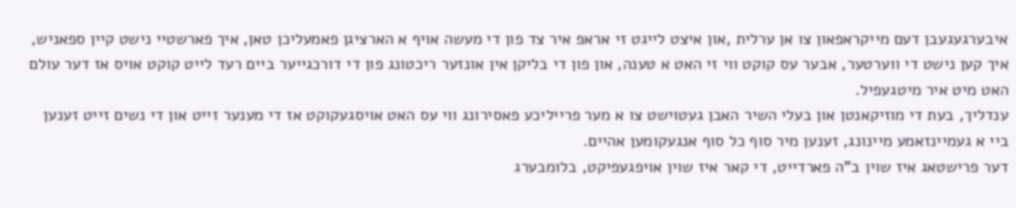איבערגעגעבן דעם מייקראפאון צו אן ערלית ,און איצט לייגט זי אראפ איר צד פון די מעשה אויף א הארציגן פאמעליכן טאן, איך פארשטיי נישט קיין ספאניש, איך קען נישט די ווערטער, אבער עס קוקט ווי זי האט א טענה, און פון די בליקן אין אונזער ריכטונג פון די דורכגייער ביים רעד לייט קוקט אויס אז דער עולם האט מיט איר מיטגעפיל.
ענדליך, בעת די מוזיקאנטן און בעלי השיר האבן געטוישט צו א מער פרייליכע פאסירונג ווי עס האט אויסגעקוקט אז די מענער זייט און די נשים זייט זענען ביי א געמיינזאמע מיינונג, זענען מיר סוף כל סוף אנגעקומען אהיים.
דער פרישטאג איז שוין ב"ה פארדייט, די קאר איז שוין אויפגעפיקט, בלומבערג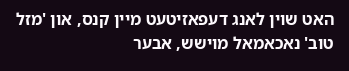האט שוין לאנג דעפאזיטעט מיין קנס, און 'מזל טוב' נאכאמאל מוישש, אבער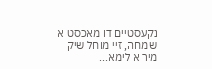נקעסטיים דו מאכסט א שמחה, זיי מוחל שיק מיר א לימא...